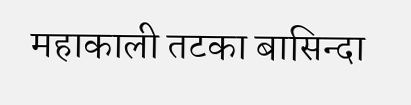महाकाली तटका बासिन्दा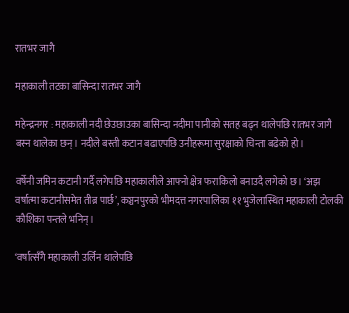रातभर जागै

महाकाली तटका बासिन्दा रातभर जागै

महेन्द्रनगर : महाकाली नदी छेउछाउका बासिन्दा नदीमा पानीको सतह बढ्न थालेपछि रातभर जागै बस्न थालेका छन्। नदीले बस्ती कटान बढाएपछि उनीहरूमा सुरक्षाको चिन्ता बढेको हो।

वर्षेनी जमिन कटानी गर्दै लगेपछि महाकालीले आफ्नो क्षेत्र फराकिलो बनाउदै लगेको छ। ‘अझ वर्षात्मा कटानीसमेत तीब्र पार्छ’, कञ्चनपुरको भीमदत्त नगरपालिका ११ भुजेलास्थित महाकाली टोलकी कौशिका पन्तले भनिन्।

‘वर्षात्सँगै महाकाली उर्लिन थालेपछि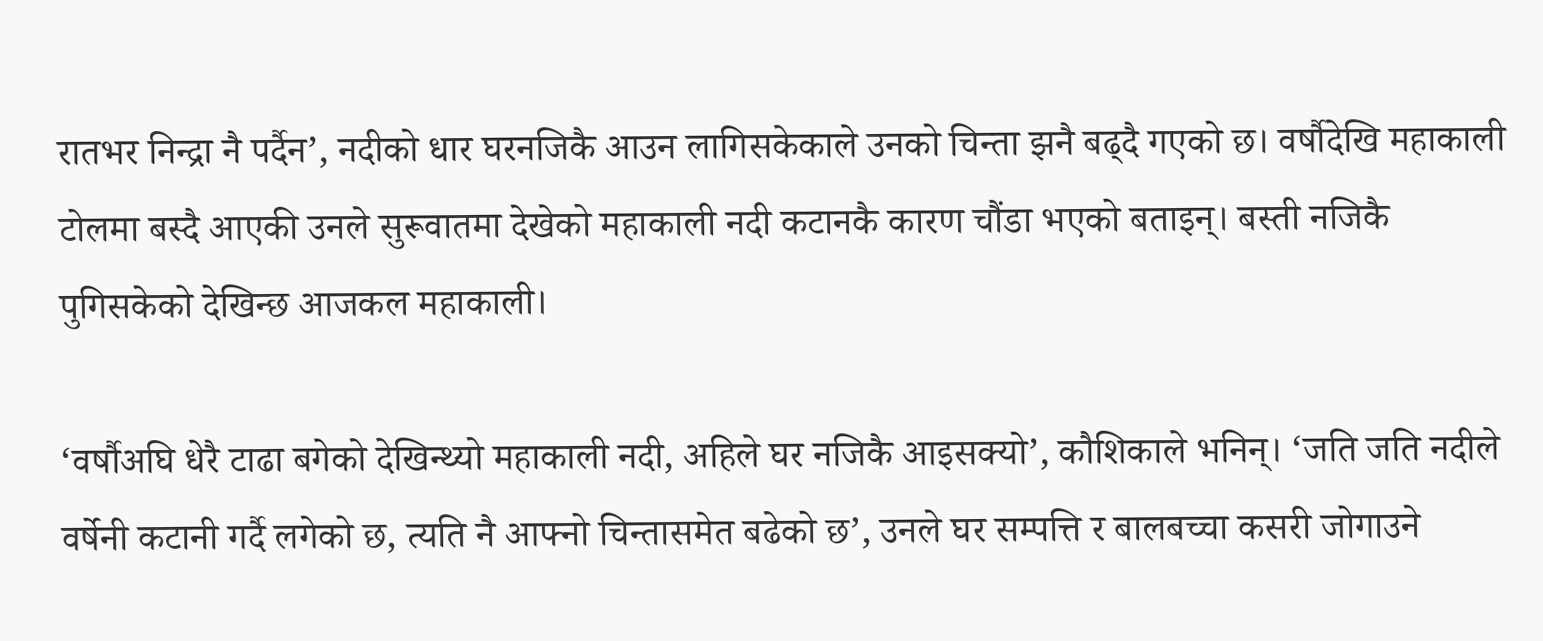रातभर निन्द्रा नै पर्दैन’, नदीको धार घरनजिकै आउन लागिसकेकाले उनको चिन्ता झनै बढ्दै गएको छ। वर्षौदेखि महाकाली टोलमा बस्दै आएकी उनले सुरूवातमा देखेको महाकाली नदी कटानकै कारण चौंडा भएको बताइन्। बस्ती नजिकै पुगिसकेको देखिन्छ आजकल महाकाली।

‘वर्षौअघि धेरै टाढा बगेको देखिन्थ्यो महाकाली नदी, अहिले घर नजिकै आइसक्यो’, कौशिकाले भनिन्। ‘जति जति नदीले वर्षेनी कटानी गर्दै लगेको छ, त्यति नै आफ्नो चिन्तासमेत बढेको छ’, उनले घर सम्पत्ति र बालबच्चा कसरी जोगाउने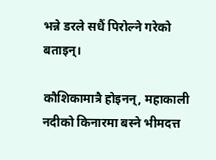भन्ने डरले सधैं पिरोल्ने गरेको बताइन्।

कौशिकामात्रै होइनन्, महाकाली नदीको किनारमा बस्ने भीमदत्त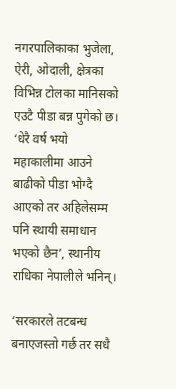नगरपालिकाका भुजेला, ऐरी, ओदाली, क्षेत्रका विभिन्न टोलका मानिसको एउटै पीडा बन्न पुगेको छ। ‘धेरै वर्ष भयो महाकालीमा आउने बाढीको पीडा भोग्दै आएको तर अहिलेसम्म पनि स्थायी समाधान भएको छैन’, स्थानीय राधिका नेपालीले भनिन्।

‘सरकारले तटबन्ध बनाएजस्तो गर्छ तर सधै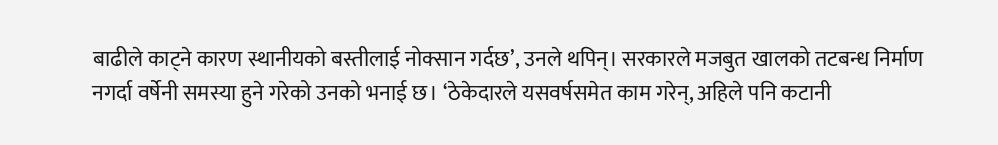बाढीले काट्ने कारण स्थानीयको बस्तीलाई नोक्सान गर्दछ’, उनले थपिन्। सरकारले मजबुत खालको तटबन्ध निर्माण नगर्दा वर्षेनी समस्या हुने गरेको उनको भनाई छ। ‘ठेकेदारले यसवर्षसमेत काम गरेन्, अहिले पनि कटानी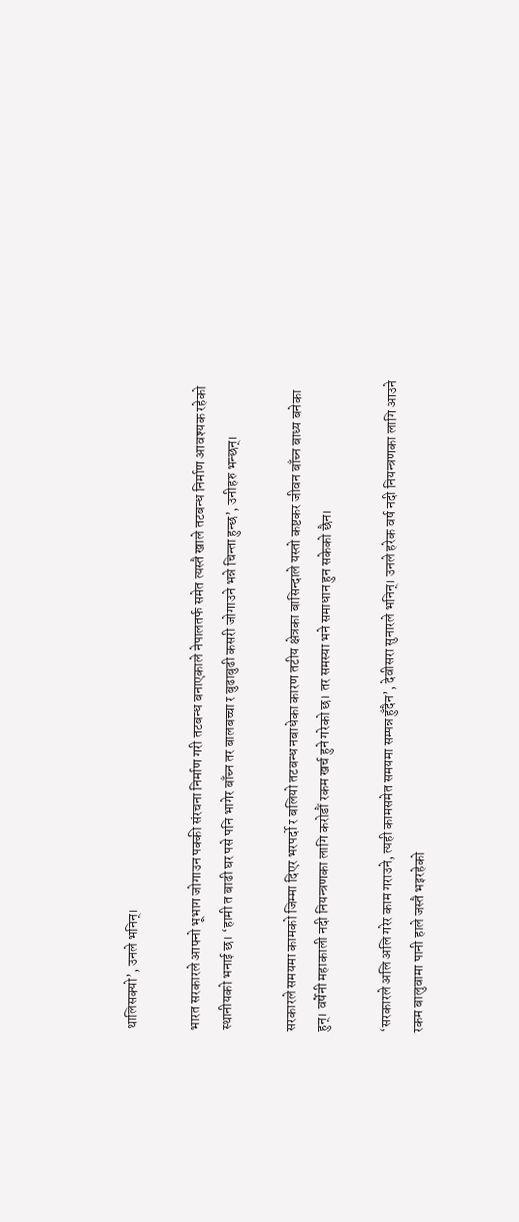थालिसक्यो’, उनले भनिन्।

भारत सरकारले आफ्नो भूभाग जोगाउन पक्की संरचना निर्माण गरी तटबन्ध बनाएकाले नेपालतर्फ समेत त्यस्तै खाले तटबन्ध निर्माण आवश्यक रहेको स्थानीयको भनाई छ। ‘हामी त बाढी घर पसे पनि भागेर बाँच्न तर बालबच्चा र बुढाबुढी कसरी जोगाउने भन्ने चिन्ता हुन्छ’, उनीहरु भन्छन्।

सरकारले समयमा कामको जिम्मा दिएर भरपर्दो र बलियो तटबन्ध नबाधेका कारण तटीय क्षेत्रका बासिन्दाले यस्तो कष्टकर जीवन बाँच्न बाध्य बनेका हुन्। वर्षेनी महाकाली नदी नियन्त्रणका लागि करोडौं रकम खर्च हुने गरेको छ। तर समस्या भने समाधान हुन सकेको छैन।

‘सरकारले अलि अलि गरेर काम गराउने, त्यही कामसमेत समयमा सम्पन्न हुँदैन’, देवीसरा सुनारले भनिन्। उनले हरेक वर्ष नदी नियन्त्रणका लागि आउने रकम बालुवामा पानी हाले जस्तै भइरहेको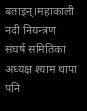बताइन्।महाकाली नदी नियन्त्रण संघर्ष समितिका अध्यक्ष श्याम थापा पनि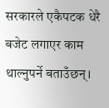सरकारले एकैपटक धेरै बजेट लगाएर काम थाल्नुपर्ने बताउँछन्।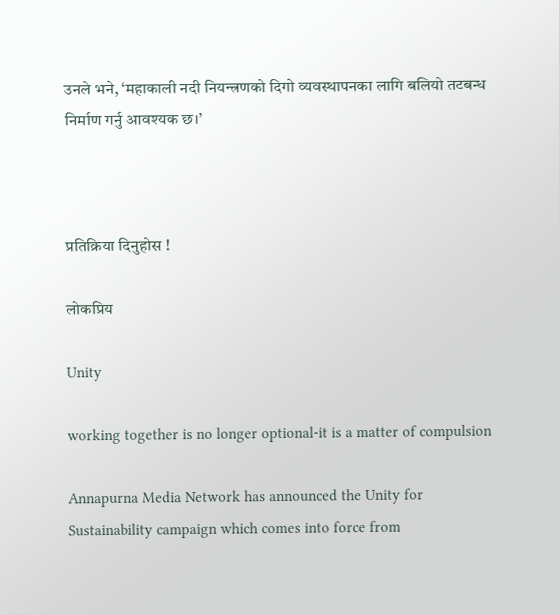उनले भने, ‘महाकाली नदी नियन्त्रणको दिगो व्यवस्थापनका लागि बलियो तटबन्ध निर्माण गर्नु आवश्यक छ।’



प्रतिक्रिया दिनुहोस !

लोकप्रिय

Unity

working together is no longer optional-it is a matter of compulsion

Annapurna Media Network has announced the Unity for Sustainability campaign which comes into force from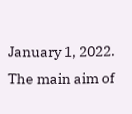January 1, 2022. The main aim of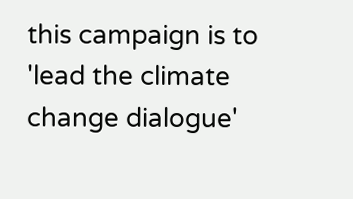this campaign is to 'lead the climate change dialogue'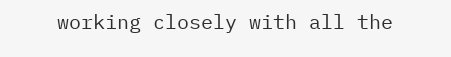working closely with all the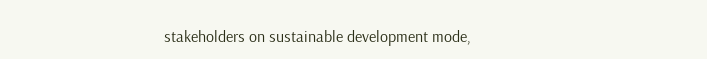stakeholders on sustainable development mode,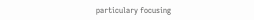particulary focusing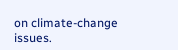on climate-change issues.